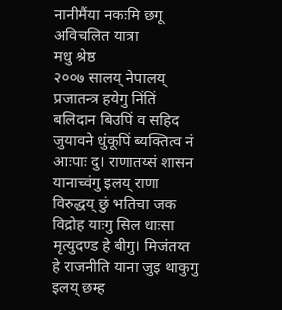नानीमैंया नकःमि छगू अविचलित यात्रा
मधु श्रेष्ठ
२००७ सालय् नेपालय् प्रजातन्त्र हयेगु निंतिं बलिदान बिउपिं व सहिद जुयावने धुंकूपिं ब्यक्तित्व नं आःपाः दु। राणातय्सं शासन यानाच्वंगु इलय् राणा विरुद्धय् छुं भतिचा जक विद्रोह याःगु सिल धाःसा मृत्युदण्ड हे बीगु। मिजंतय्त हे राजनीति याना जुइ थाकुगु इलय् छम्ह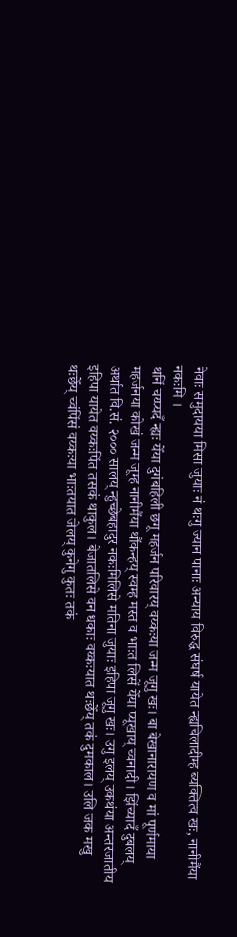नेवाः समुदायया मिसा जुयाः नं थःगु ज्यान पानाः अन्याय विरुद्ध संघर्ष यायेत न्ह्यचिलादीम्ह ब्यक्तित्व खः, नानीमैंया नकःमि ।
थनिं चय्प्यदँ न्ह्यः येँया दुगंबहिली छगू महर्जन परिवारय् वय्कःया जन्म जूगु खः। बा बेखानारायण व मां पूर्णमाया महर्जनया कोखं जन्म जूम्ह नानीमैंया थौंकन्हय् स्वम्ह मस्त व भाःत लिसें येँया प्यूखाय् च्वनादी। झिंच्यादँ दुबलय् अर्थात वि.सं. २००० सालय् न्हुच्छेबहादुर नकःमिलिसे मतिना जुयाः इहिपा जूगु खः। उगु इलय् उकथंया अन्तरजातीय इहिपा यायेत वय्कःपिंत तसकं थाकुल। बेजातलिसे वन धकाः वय्कःयात थःछेँय् तकं दुमकाल। उलि जक मखु थःछेँय् च्वंपिंसं वय्कःया भाःतयात जेलय् कुनेगु कुतः तकं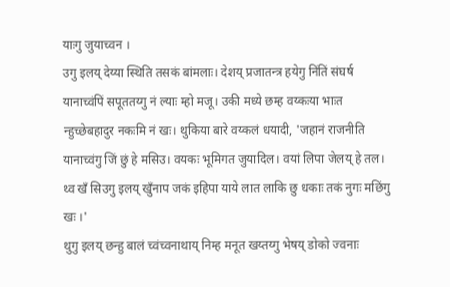याःगु जुयाच्वन ।
उगु इलय् देय्या स्थिति तसकं बांमलाः। देशय् प्रजातन्त्र हयेगु निंतिं संघर्ष यानाच्वंपिं सपूततय्गु नं ल्याः म्हो मजू। उकी मध्ये छम्ह वय्कःया भाःत न्हुच्छेबहादुर नकःमि नं खः। थुकिया बारे वय्कलं धयादी, 'जहानं राजनीति यानाच्वंगु जिं छुं हे मसिउ। वयकः भूमिगत जुयादिल। वयां लिपा जेलय् हे तल। थ्व खँ सिउगु इलय् खुँनाप जकं इहिपा याये लात लाकि छु धकाः तकं नुगः मछिंगु खः ।'
थुगु इलय् छन्हु बालं च्वंच्वनाथाय् निम्ह मनूत खय्तय्गु भेषय् डोको ज्वनाः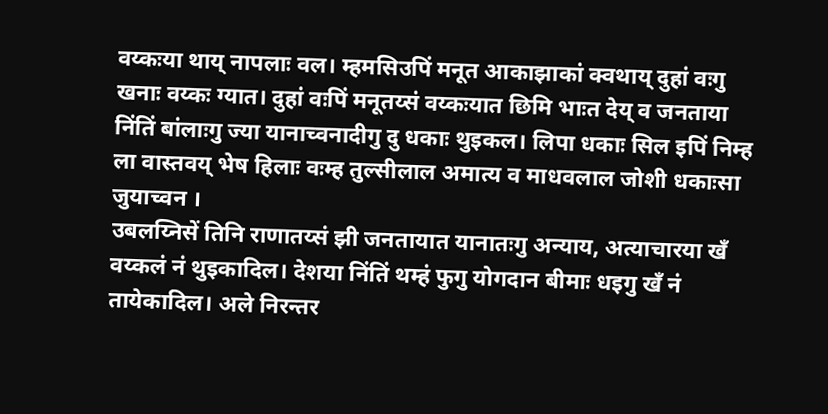वय्कःया थाय् नापलाः वल। म्हमसिउपिं मनूत आकाझाकां क्वथाय् दुहां वःगु खनाः वय्कः ग्यात। दुहां वःपिं मनूतय्सं वय्कःयात छिमि भाःत देय् व जनताया निंतिं बांलाःगु ज्या यानाच्वनादीगु दु धकाः थुइकल। लिपा धकाः सिल इपिं निम्ह ला वास्तवय् भेष हिलाः वःम्ह तुल्सीलाल अमात्य व माधवलाल जोशी धकाःसा जुयाच्वन ।
उबलय्निसें तिनि राणातय्सं झी जनतायात यानातःगु अन्याय, अत्याचारया खँ वय्कलं नं थुइकादिल। देशया निंतिं थम्हं फुगु योगदान बीमाः धइगु खँ नं तायेकादिल। अले निरन्तर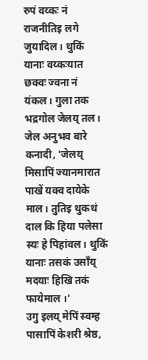रुपं वय्कः नं राजनीतिइ लगे जुयादिल। थुकिं यानाः वय्कःयात छक्वः ज्वना नं यंकल। गुला तक भद्रगोल जेलय् तल। जेल अनुभव बारे कनादी, 'जेलय् मिसापिं ज्यानमारात पाखें यक्व दायेके माल। तुतिइ थुकथं दाल कि हिया पलेसा स्यः हे पिहांवल। थुकिं यानाः तसकं उसाँय् मदयाः हिखि तकं फायेमाल ।'
उगु इलय् मेपिं स्वम्ह पासापिं केशरी श्रेष्ठ,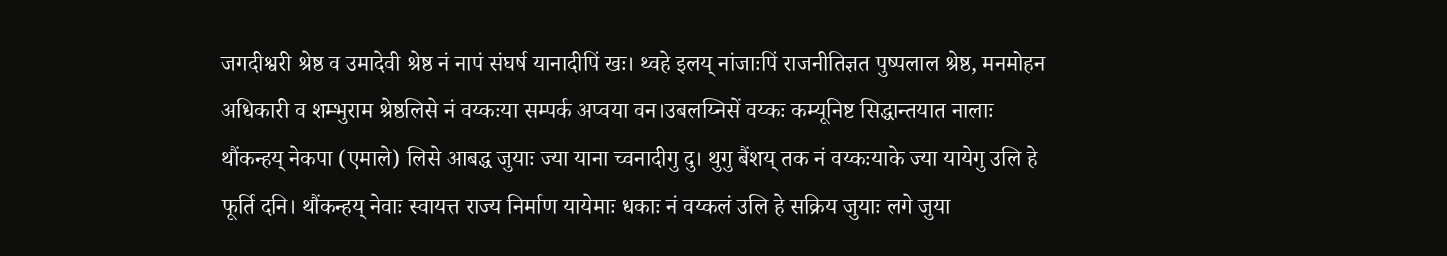जगदीश्वरी श्रेष्ठ व उमादेवी श्रेष्ठ नं नापं संघर्ष यानादीपिं खः। थ्वहे इलय् नांजाःपिं राजनीतिज्ञत पुष्पलाल श्रेष्ठ, मनमोहन अधिकारी व शम्भुराम श्रेष्ठलिसे नं वय्कःया सम्पर्क अप्वया वन।उबलय्निसें वय्कः कम्यूनिष्ट सिद्धान्तयात नालाः थौंकन्हय् नेकपा (एमाले) लिसे आबद्ध जुयाः ज्या याना च्वनादीगु दु। थुगु बैंशय् तक नं वय्कःयाके ज्या यायेगु उलि हे फूर्ति दनि। थौंकन्हय् नेवाः स्वायत्त राज्य निर्माण यायेमाः धकाः नं वय्कलं उलि हे सक्रिय जुयाः लगे जुया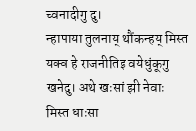च्वनादीगु दु।
न्हापाया तुलनाय् थौंकन्हय् मिस्त यक्व हे राजनीतिइ वयेधुंकूगु खनेदु। अथे खःसां झी नेवाः मिस्त धाःसा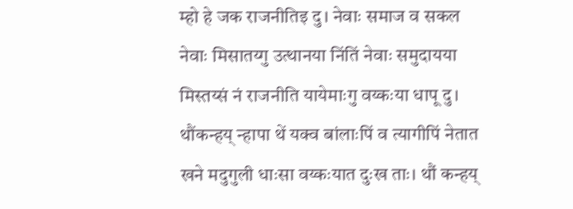म्हो हे जक राजनीतिइ दु। नेवाः समाज व सकल नेवाः मिसातय्गु उत्थानया निंतिं नेवाः समुदायया मिस्तय्सं नं राजनीति यायेमाःगु वय्कःया धापू दु। थौंकन्हय् न्हापा थें यक्व बांलाःपिं व त्यागीपिं नेतात खने मदुगुली धाःसा वय्कःयात दुःख ताः। थौं कन्हय्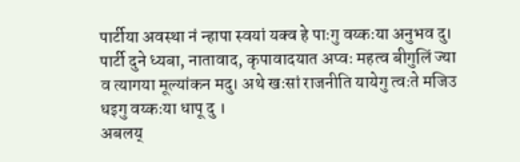पार्टीया अवस्था नं न्हापा स्वयां यक्व हे पाःगु वय्कःया अनुभव दु। पार्टी दुने ध्यबा, नातावाद, कृपावादयात अप्वः महत्व बीगुलिं ज्या व त्यागया मूल्यांकन मदु। अथे खःसां राजनीति यायेगु त्वःते मजिउ धइगु वय्कःया धापू दु ।
अबलय्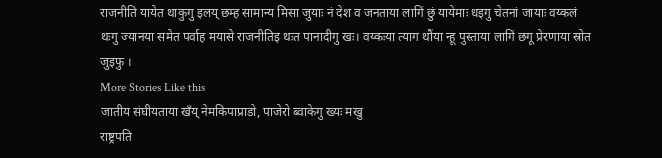राजनीति यायेत थाकुगु इलय् छम्ह सामान्य मिसा जुयाः नं देश व जनताया लागिं छुं यायेमाः धइगु चेतनां जायाः वय्कलं थःगु ज्यानया समेत पर्वाह मयासे राजनीतिइ थःत पानादीगु खः। वय्कःया त्याग थौंया न्हू पुस्ताया लागिं छगू प्रेरणाया स्रोत जुइफु ।
More Stories Like this
जातीय संघीयताया खँय् नेमकिपाप्राडो, पाजेरो ब्वाकेगु ख्यः मखु
राष्ट्रपति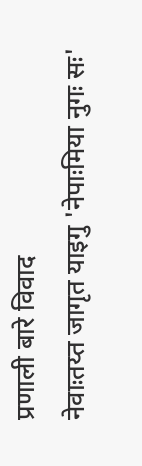प्रणाली बारे विवाद
नेवाःतय्त जागृत याइगु 'नेपाःमिया नुगः सः'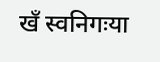खँ स्वनिगःया